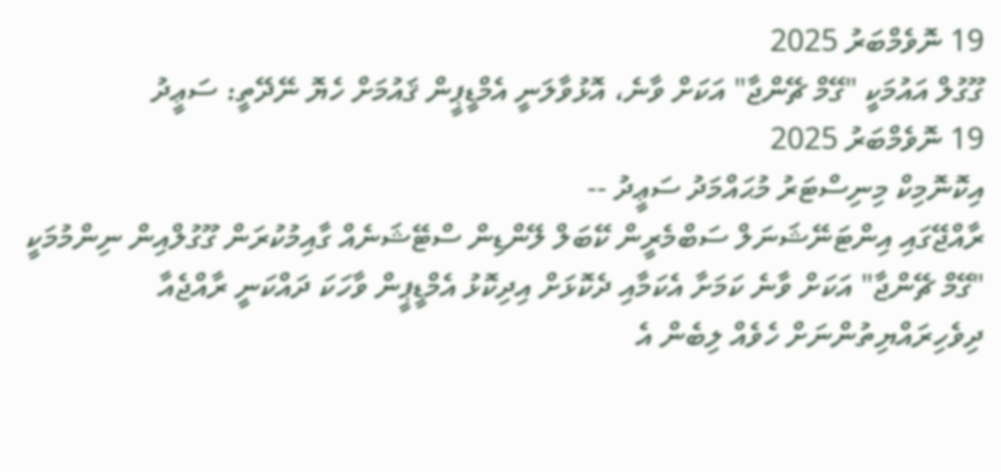19 ނޮވެމްބަރު 2025
ގޫގުލް އައުމަކީ "ގޭމް ޗޭންޖާ" އަކަށް ވާނެ، އޮޅުވާލަނީ އެމްޑީޕީން ޤައުމަށް ހެޔޮ ނޭދޭތީ: ސަޢީދު
19 ނޮވެމްބަރު 2025
އިކޮނޮމިކް މިނިސްޓަރު މުޙައްމަދު ސަޢީދު --
ރާއްޖޭގައި އިންޓަނޭޝަނަލް ސަބްމެރީން ކޭބަލް ލޭންޑިން ސްޓޭޝަނެއް ގާއިމުކުރަން ގޫގުލްއިން ނިންމުމަކީ "ގޭމް ޗޭންޖާ" އަކަށް ވާނެ ކަމަށާ އެކަމާއި ދެކޮޅަށް އިދިކޮޅު އެމްޑީޕީން ވާހަކަ ދައްކަނީ ރާއްޖެއާ ދިވެހިރައްޔިތުންނަށް ހެވެއް ލިބެން އެ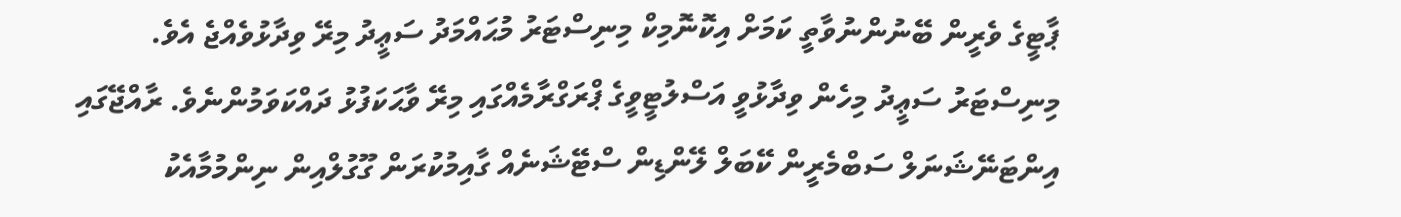ޕާޓީގެ ވެރީން ބޭނުންނުވާތީ ކަމަށް އިކޮނޮމިކް މިނިސްޓަރު މުޙައްމަދު ސަޢީދު މިރޭ ވިދާޅުވެއްޖެ އެވެ.
މިނިސްޓަރު ސަޢީދު މިހެން ވިދާޅުވީ އަސްލުޓީވީގެ ޕްރަގްރާމެއްގައި މިރޭ ވާޙަކަފުޅު ދައްކަވަމުންނެވެ. ރާއްޖޭގައި އިންޓަނޭޝަނަލް ސަބްމެރީން ކޭބަލް ލޭންޑިން ސްޓޭޝަނެއް ގާއިމުކުރަން ގޫގުލްއިން ނިންމުމާއެކު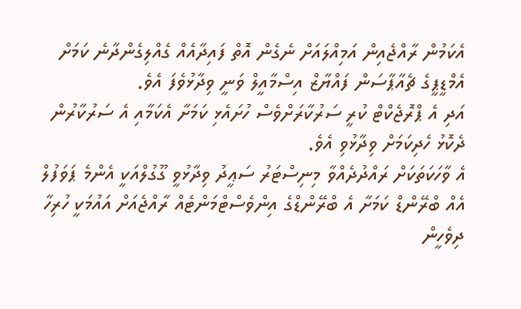އެކަމުން ރާއްޖެއިން އަމިއްލައަށް ނެގެން އޮތް ފައިދާއެއް ގެއްލިގެންދާނެ ކަމަށް އެމްޑީޕީގެ ޗެއާޕާސަން ފައްޔާޒް އިސްމާއީލް ވަނީ ވިދާޅުވެފަ އެވެ.
އަދި އެ ޕްރޮޖެކްޓް ކުރީ ސަރުކާރަށްވެސް ހުށައެޅި ކަމަށާ އެކަމާއި އެ ސަރުކާރުން ދެކޮޅު ހެދިކަމަށް ވިދާޅުވި އެވެ.
އެ ވާހަކަތަކަށް ރައްދުދެއްވާ މިނިސްޓަރު ސަޢީދު ވިދާޅުވީ ގޫގުލްއަކީ އެންމެ ޕަވަފުލް އެއް ބްރޭންޑް ކަމަށާ އެ ބްރޭންޑްގެ އިންވެސްޓްމަންޓެއް ރާއްޖެއަށް އައުމަކީ ހުރިހާ ދިވެހީން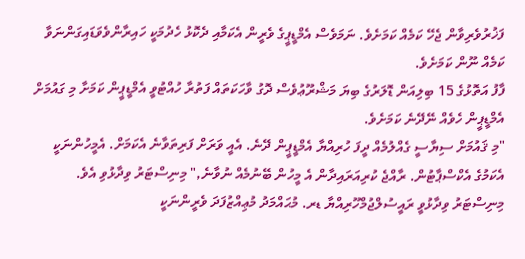ފަޚުރުވެރިވާން ޖެހޭ ކަމެއް ކަމަށެވެ. ނަމަވެސް އެމްޑީޕީގެ ވެރީން އެކަމާއި ދެކޮޅު ހެދުމަކީ ހައިރާންވެވަޑައިގަންނަވާ ކަމެއް ނޫން ކަމަށެވެ.
ފާފު އަތޮޅުގެ 15 ބިލިއަން ޑޮލަރުގެ ބިޔަ މަޝްރޫޢުވެސް ދޮގު ވާހަކަތައް ފަތުރާ ހުއްޓުވީ އެމްޑީޕީން ކަމަށާ މި ގައުމަށް އެމްޑީޕީން ހެވެއް ނޭދޭނެ ކަމަށެވެ.
"މި ޤައުމަށް ސިޔާސީ ގެއްލުމެއް ދީފަ ހުރިއްޔާ އެމްޑީޕީން ދޭނެ. އެއީ ވަރަށް ފަރިތަވާނެ އެކަމަށް. އެމީހުންނަކީ އެކަމުގެ އެކްސްޕާޓުން. ރާއްޖެ ކުރިއަރައިދާން އެ މީހުން ބޭނުމެއް ނުވާނެ," މިނިސްޓަރު ވިދާޅުވި އެވެ.
މިނިސްޓަރު ވިދާޅުވީ ރައީސުލްޖުމްހޫރިއްޔާ ޑރ. މުޙައްމަދު މުޢިއްޒުފަދަ ވެރީންނަކީ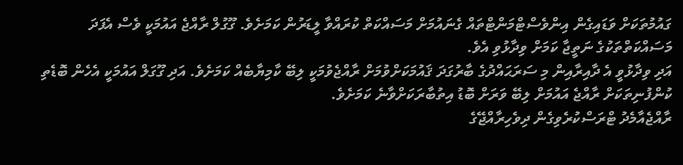ގައުމުތަކަށް ވަޑައިގެން އިންވެސްޓްމަންޓްތައް ގެނައުމަށް މަސައްކަތް ކުރައްވާ ލީޑަރުން ކަމަށެވެ. ގޫގުލް ރާއްޖެ އައުމަކީ ވެސް އެފަދަ މަސައްކަތްތަކުގެ ނަތީޖާ ކަމަށް ވިދާޅުވި އެވެ.
އަދި ވިދާޅުވީ އެ ދާއިރާއިން މި ސަރަޙައްދުގެ ބާރުގަދަ ޤައުމަކަށްވުމަށް ރާއްޖެވުމަކީ ލިބޭ ކާމިޔާބެއް ކަމަށެވެ. އަދި ގޫގަލް އައުމަކީ އެހެން ބޮޑެތި ކުންފުނިތަކަށް ރާއްޖެ އައުމަށް ލިބޭ ވަރަށް ބޮޑު އިތުބާރަކަށްވާނެ ކަމަށެވެ.
ރާއްޖެއާމެދު ޓްރަސްކުރެވިގެން ދިވެހިރާއްޖޭގެ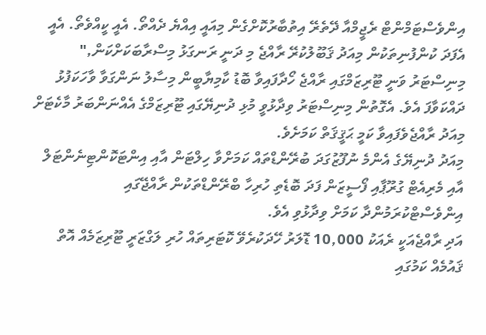އިންވެސްޓަމްންޓް ރެޖީމްއާ ދޭތެރޭ އިތުބާރުކޮށްގެން މިއައީ އިއްޔެ ދެއްތޯ. އެއީ ކީއްވެތޯ. އެއީ އެފަދަ ކުންފުނިތަކުން މިއަދު ޤަބޫލުކުރޭ ރާއްޖެ މި ދަނީ ރަނގަޅު މިސްރާބަކަށްކަން,"
މިނިސްޓަރު ވަނީ ޓޫރިޒަމްގައި ރާއްޖެ ހޯދާފައިވާ ބޮޑު ކާމިޔާބީން މިސާލު ނަންގަވާ ވާހަކަފުޅު ދައްކަވާފަ އެވެ. އެގޮތުން މިނިސްޓަރު ވިދާޅުވީ މުޅި ދުނިޔޭގައި ޓޫރިޒަމްގެ އެއްނަންބަރު މާކެޓަށް މިއަދު ރާއްޖެވެފައިވާ ކަމީ ޙަޤީޤަތް ކަމަށެވެ.
މިއަދު ދުނިޔޭގެ އެންމެ ނުފޫޒުގަދަ ބުރޭންޑްތައް ކަމަށްވާ ހިލްޓަން އާއި އިންޓަކޮންޓިނެންޓަލް އާއި މެރިއެޓް ގުރޫޕާއި ފޯސީޒަން ފަދަ ބޮޑެތި ހުރިހާ ބްރޭންޑްތަކުން ރާއްޖޭގައި އިންވެސްޓްކުރަމުންދާ ކަމަށް ވިދާޅުވި އެވެ.
އަދި ރާއްޖެއަކީ ރެއަކު 10,000 ޑޮލަރު ހޭދަކުރެވޭ ކޮޓަރިތައް ހުރި ލަގްޒަރީ ޓޫރިޒަމެއް އޮތް ޤައުމެއް ކަމުގައި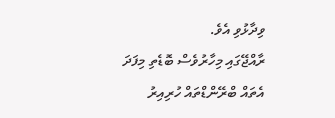ވިދާޅުވި އެވެ.
ރާއްޖޭގައި މިހާރުވެސް ބޮޑެތި މިފަދަ އެތައް ބްރޭންޑްތައް ހުރިއިރު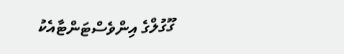ގޫގުލްގެ އިންވެސްޓަންޓާއެކު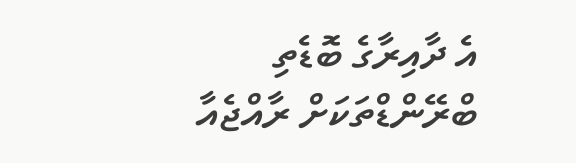އެ ދާއިރާގެ ބޮޑެތި ބްރޭންޑްތަކަށް ރާއްޖެއާ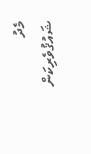މެދު ޝައުޤުވެރިކަން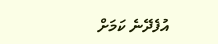އުފެދޭނެ ކަމަށް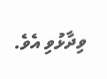ވިދާޅުވި އެވެ.